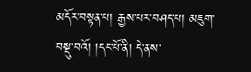མདོར་བསྟན་པ། རྒྱས་པར་བཤད་པ། མཇུག་བསྡུ་བའོ། །དང་པོ་ནི། དེ་ནས་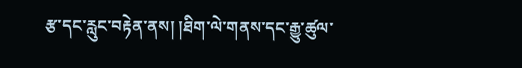རྩ་དང་རླུང་བརྟེན་ནས། །ཐིག་ལེ་གནས་དང་རྒྱུ་ཚུལ་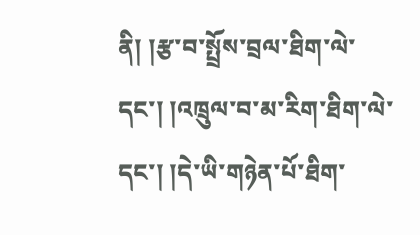ནི། །རྩ་བ་སྤྲོས་བྲལ་ཐིག་ལེ་དང་། །འཁྲུལ་བ་མ་རིག་ཐིག་ལེ་དང་། །དེ་ཡི་གཉེན་པོ་ཐིག་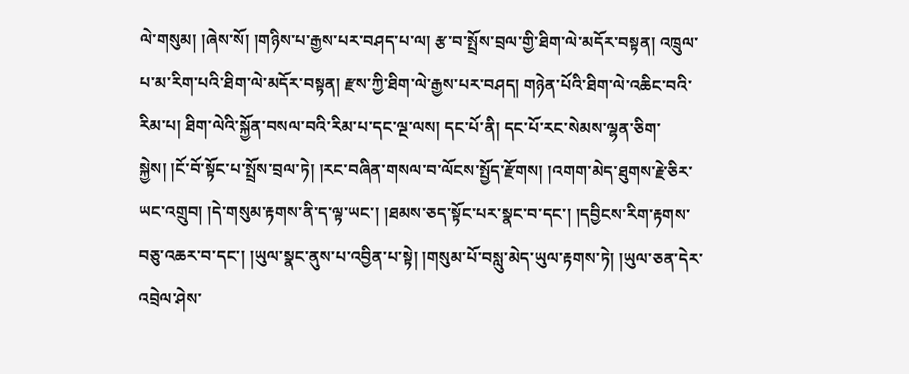ལེ་གསུམ། །ཞེས་སོ། །གཉིས་པ་རྒྱས་པར་བཤད་པ་ལ། རྩ་བ་སྤྲོས་བྲལ་གྱི་ཐིག་ལེ་མདོར་བསྟན། འཁྲུལ་པ་མ་རིག་པའི་ཐིག་ལེ་མདོར་བསྟན། རྫས་ཀྱི་ཐིག་ལེ་རྒྱས་པར་བཤད། གཉེན་པོའི་ཐིག་ལེ་འཆིང་བའི་རིམ་པ། ཐིག་ལེའི་སྐྱོན་བསལ་བའི་རིམ་པ་དང་ལྔ་ལས། དང་པོ་ནི། དང་པོ་རང་སེམས་ལྷན་ཅིག་སྐྱེས། །ངོ་བོ་སྟོང་པ་སྤྲོས་བྲལ་ཏེ། །རང་བཞིན་གསལ་བ་ལོངས་སྤྱོད་རྫོགས། །འགག་མེད་ཐུགས་རྗེ་ཅིར་ཡང་འགྲུབ། །དེ་གསུམ་རྟགས་ནི་ད་ལྟ་ཡང་། །ཐམས་ཅད་སྟོང་པར་སྣང་བ་དང་། །དབྱིངས་རིག་རྟགས་བཅུ་འཆར་བ་དང་། །ཡུལ་སྣང་ནུས་པ་འབྱིན་པ་སྟེ། །གསུམ་པོ་བསླུ་མེད་ཡུལ་རྟགས་ཏེ། །ཡུལ་ཅན་དེར་འབྲེལ་ཤེས་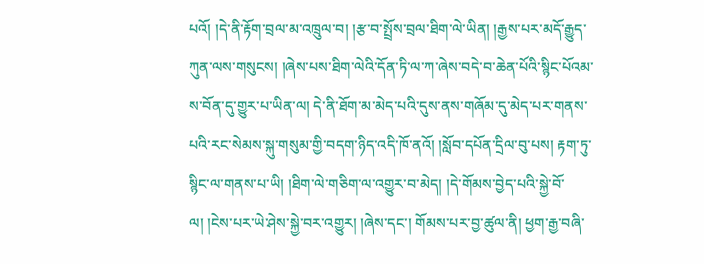པའོ། །དེ་ནི་རྟོག་བྲལ་མ་འཁྲུལ་བ། །རྩ་བ་སྤྲོས་བྲལ་ཐིག་ལེ་ཡིན། །རྒྱས་པར་མདོ་རྒྱུད་ཀུན་ལས་གསུངས། །ཞེས་པས་ཐིག་ལེའི་དོན་ཏི་ལ་ཀ་ཞེས་བདེ་བ་ཆེན་པོའི་སྙིང་པོའམ་ས་བོན་དུ་གྱུར་པ་ཡིན་ལ། དེ་ནི་ཐོག་མ་མེད་པའི་དུས་ནས་གཞོམ་དུ་མེད་པར་གནས་པའི་རང་སེམས་སྐུ་གསུམ་གྱི་བདག་ཉིད་འདི་ཁོ་ནའོ། །སློབ་དཔོན་དྲིལ་བུ་པས། རྟག་ཏུ་སྙིང་ལ་གནས་པ་ཡི། །ཐིག་ལེ་གཅིག་ལ་འགྱུར་བ་མེད། །དེ་གོམས་བྱེད་པའི་སྐྱེ་བོ་ལ། །ངེས་པར་ཡེ་ཤེས་སྐྱེ་བར་འགྱུར། །ཞེས་དང་། གོམས་པར་བྱ་ཚུལ་ནི། ཕྱག་རྒྱ་བཞི་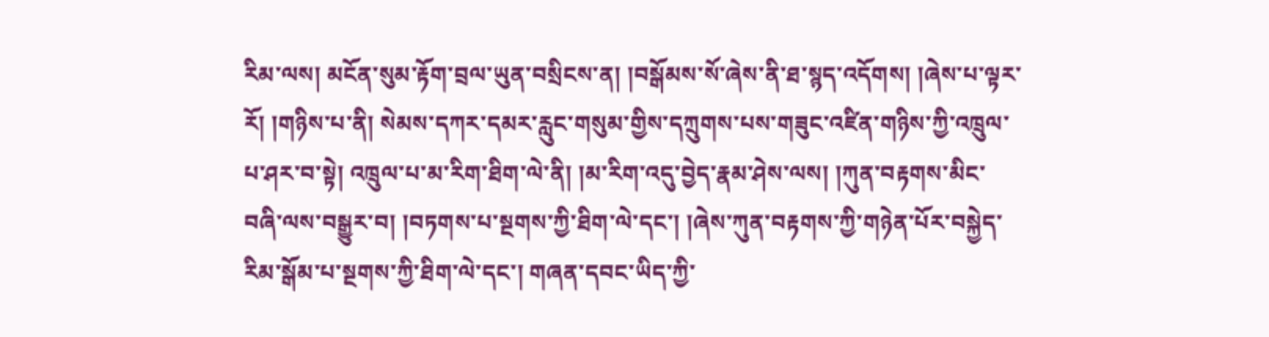རིམ་ལས། མངོན་སུམ་རྟོག་བྲལ་ཡུན་བསྲིངས་ན། །བསྒོམས་སོ་ཞེས་ནི་ཐ་སྙད་འདོགས། །ཞེས་པ་ལྟར་རོ། །གཉིས་པ་ནི། སེམས་དཀར་དམར་རླུང་གསུམ་གྱིས་དཀྲུགས་པས་གཟུང་འཛིན་གཉིས་ཀྱི་འཁྲུལ་པ་ཤར་བ་སྟེ། འཁྲུལ་པ་མ་རིག་ཐིག་ལེ་ནི། །མ་རིག་འདུ་བྱེད་རྣམ་ཤེས་ལས། །ཀུན་བརྟགས་མིང་བཞི་ལས་བསྒྱུར་བ། །བཏགས་པ་སྔགས་ཀྱི་ཐིག་ལེ་དང་། །ཞེས་ཀུན་བརྟགས་ཀྱི་གཉེན་པོར་བསྐྱེད་རིམ་སྒོམ་པ་སྔགས་ཀྱི་ཐིག་ལེ་དང་། གཞན་དབང་ཡིད་ཀྱི་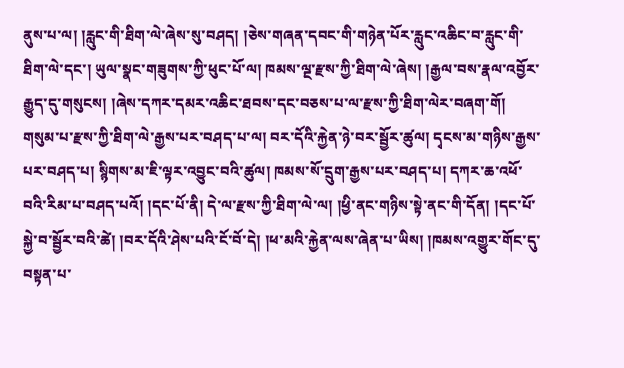ནུས་པ་ལ། །རླུང་གི་ཐིག་ལེ་ཞེས་སུ་བཤད། །ཅེས་གཞན་དབང་གི་གཉེན་པོར་རླུང་འཆིང་བ་རླུང་གི་ཐིག་ལེ་དང་། ཡུལ་སྣང་གཟུགས་ཀྱི་ཕུང་པོ་ལ། ཁམས་ལྔ་རྫས་ཀྱི་ཐིག་ལེ་ཞེས། །རྒྱལ་བས་རྣལ་འབྱོར་རྒྱུད་དུ་གསུངས། །ཞེས་དཀར་དམར་འཆིང་ཐབས་དང་བཅས་པ་ལ་རྫས་ཀྱི་ཐིག་ལེར་བཞག་གོ། གསུམ་པ་རྫས་ཀྱི་ཐིག་ལེ་རྒྱས་པར་བཤད་པ་ལ། བར་དོའི་རྐྱེན་ཉེ་བར་སྦྱོར་ཚུལ། དྭངས་མ་གཉིས་རྒྱས་པར་བཤད་པ། སྙིགས་མ་ཇི་ལྟར་འབྱུང་བའི་ཚུལ། ཁམས་སོ་དྲུག་རྒྱས་པར་བཤད་པ། དཀར་ཆ་འཕོ་བའི་རིམ་པ་བཤད་པའོ། །དང་པོ་ནི། དེ་ལ་རྫས་ཀྱི་ཐིག་ལེ་ལ། །ཕྱི་ནང་གཉིས་སྟེ་ནང་གི་དོན། །དང་པོ་སྐྱེ་བ་སྦྱོར་བའི་ཚེ། །བར་དོའི་ཤེས་པའི་ངོ་བོ་དེ། །ཕ་མའི་རྐྱེན་ལས་ཞེན་པ་ཡིས། །ཁམས་འགྱུར་གོང་དུ་བསྟན་པ་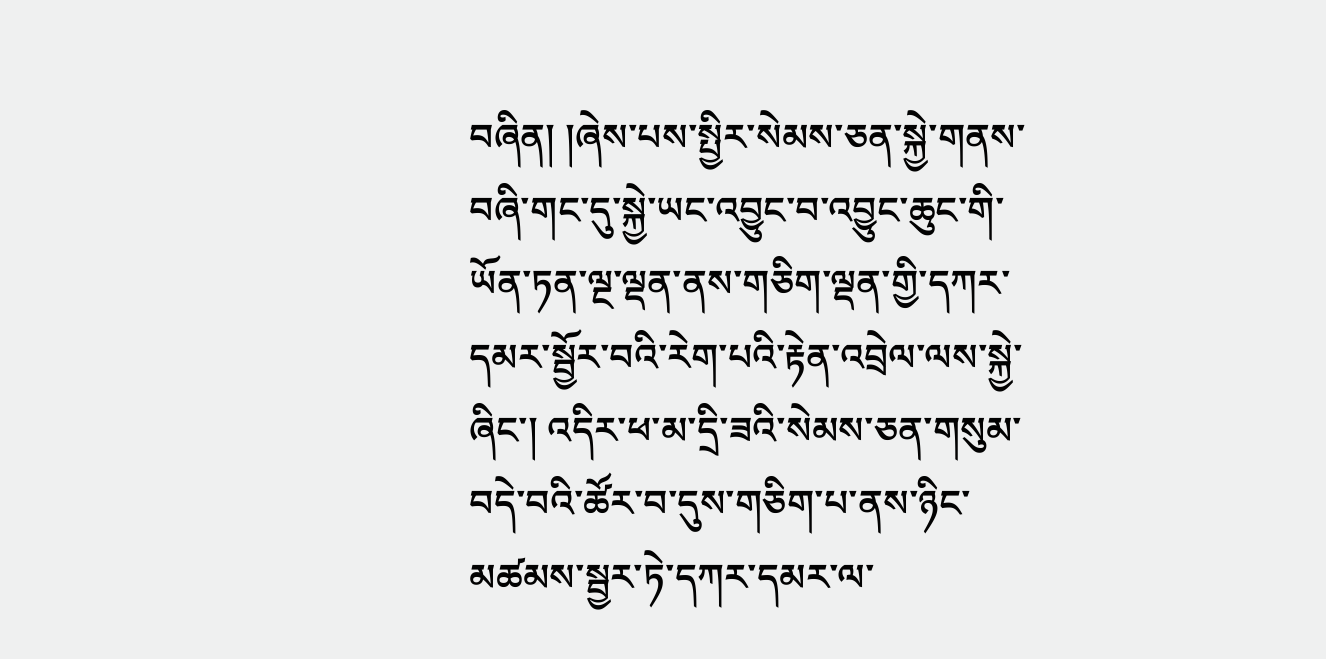བཞིན། །ཞེས་པས་སྤྱིར་སེམས་ཅན་སྐྱེ་གནས་བཞི་གང་དུ་སྐྱེ་ཡང་འབྱུང་བ་འབྱུང་ཆུང་གི་ཡོན་ཏན་ལྔ་ལྡན་ནས་གཅིག་ལྡན་གྱི་དཀར་དམར་སྦྱོར་བའི་རེག་པའི་རྟེན་འབྲེལ་ལས་སྐྱེ་ཞིང་། འདིར་ཕ་མ་དྲི་ཟའི་སེམས་ཅན་གསུམ་བདེ་བའི་ཚོར་བ་དུས་གཅིག་པ་ནས་ཉིང་མཚམས་སྦྱར་ཏེ་དཀར་དམར་ལ་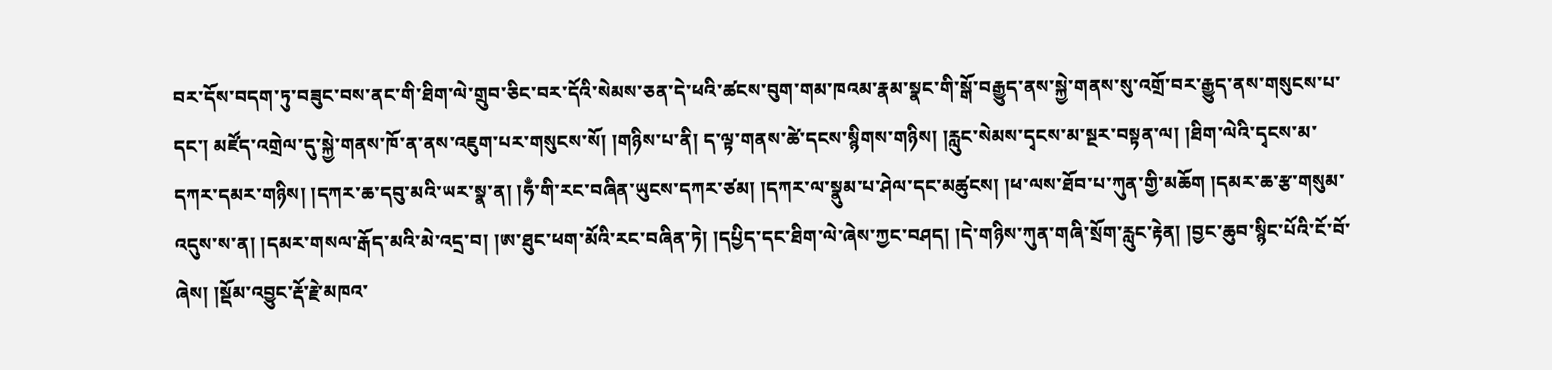བར་དོས་བདག་ཏུ་བཟུང་བས་ནང་གི་ཐིག་ལེ་གྲུབ་ཅིང་བར་དོའི་སེམས་ཅན་དེ་ཕའི་ཚངས་བུག་གམ་ཁའམ་རྣམ་སྣང་གི་སྒོ་བརྒྱུད་ནས་སྐྱེ་གནས་སུ་འགྲོ་བར་རྒྱུད་ནས་གསུངས་པ་དང་། མཛོད་འགྲེལ་དུ་སྐྱེ་གནས་ཁོ་ན་ནས་འཇུག་པར་གསུངས་སོ། །གཉིས་པ་ནི། ད་ལྟ་གནས་ཚེ་དངས་སྙིགས་གཉིས། །རླུང་སེམས་དྭངས་མ་སྔར་བསྟན་ལ། །ཐིག་ལེའི་དྭངས་མ་དཀར་དམར་གཉིས། །དཀར་ཆ་དབུ་མའི་ཡར་སྣ་ན། །ཧྃ་གི་རང་བཞིན་ཡུངས་དཀར་ཙམ། །དཀར་ལ་སྣུམ་པ་ཤེལ་དང་མཚུངས། །ཕ་ལས་ཐོབ་པ་ཀུན་གྱི་མཆོག །དམར་ཆ་རྩ་གསུམ་འདུས་ས་ན། །དམར་གསལ་རྒོད་མའི་མེ་འདྲ་བ། །ཨ་ཐུང་ཕག་མོའི་རང་བཞིན་ཏེ། །དཔྱིད་དང་ཐིག་ལེ་ཞེས་ཀྱང་བཤད། །དེ་གཉིས་ཀུན་གཞི་སྲོག་རླུང་རྟེན། །བྱང་ཆུབ་སྙིང་པོའི་ངོ་བོ་ཞེས། །སྡོམ་འབྱུང་རྡོ་རྗེ་མཁའ་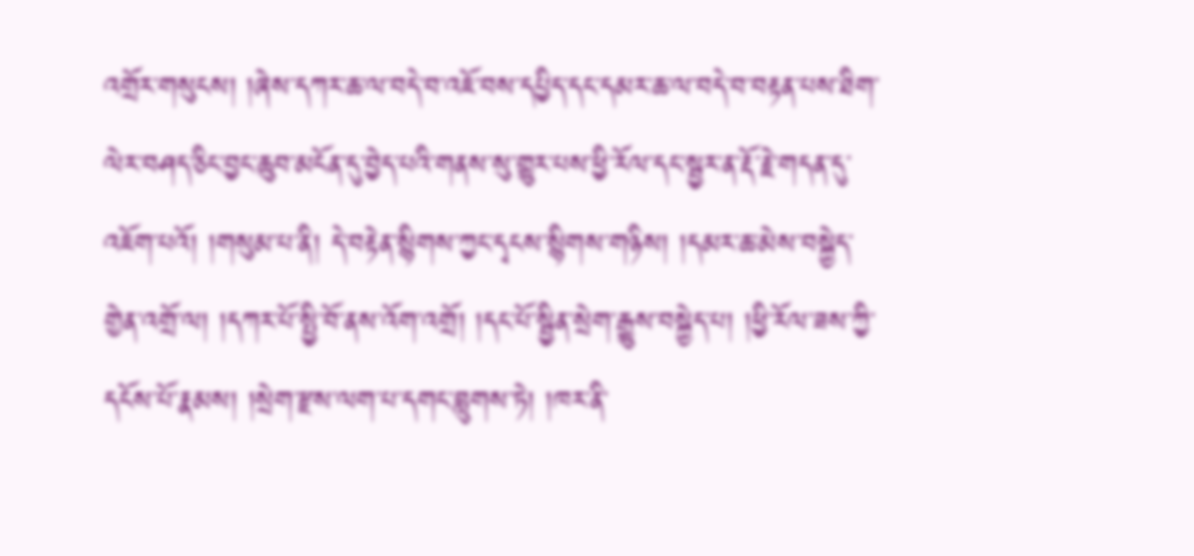འགྲོར་གསུངས། །ཞེས་དཀར་ཆ་ལ་བདེ་བ་འཇོ་བས་དཔྱིད་དང་དམར་ཆ་ལ་བདེ་བ་བརྟན་པས་ཐིག་ལེར་བཤད་ཅིང་བྱང་ཆུབ་མངོན་དུ་བྱེད་པའི་གནས་སུ་གྱུར་པས་ཕྱི་རོལ་དང་སྦྱར་ན་རྡོ་རྗེ་གདན་དུ་འཇོག་པའོ། །གསུམ་པ་ནི། དེ་བརྟེན་སྙིགས་ཀྱང་དྭངས་སྙིགས་གཉིས། །དམར་ཆ་མེས་བསྐྱེད་གྱེན་འགྲོ་ལ། །དཀར་པོ་སྤྱི་བོ་ནས་འོག་འགྲོ། །དང་པོ་སྦྱིན་སྲེག་རྒྱུས་བསྐྱེད་པ། །ཕྱི་རོལ་ཟས་ཀྱི་དངོས་པོ་རྣམས། །སྲེག་རྫས་ལག་པ་དགང་བླུགས་ཏེ། །ཁར་ནི་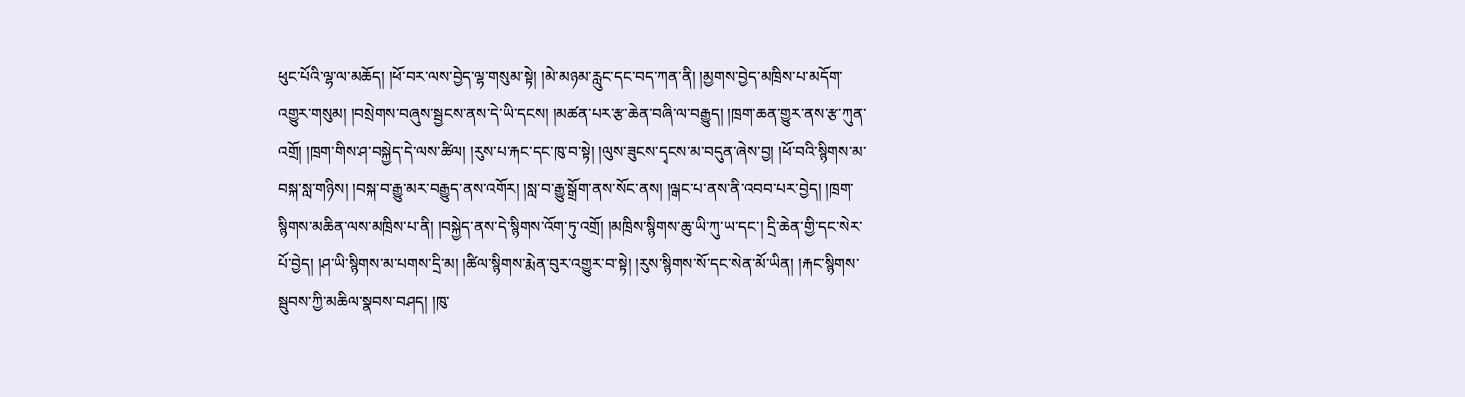ཕུང་པོའི་ལྷ་ལ་མཆོད། །ཕོ་བར་ལས་བྱེད་ལྷ་གསུམ་སྟེ། །མེ་མཉམ་རླུང་དང་བད་ཀན་ནི། །མྱགས་བྱེད་མཁྲིས་པ་མདོག་འགྱུར་གསུམ། །བསྲེགས་བཞུས་སྦྱངས་ནས་དེ་ཡི་དངས། །མཚན་པར་རྩ་ཆེན་བཞི་ལ་བརྒྱུད། །ཁྲག་ཆན་གྱུར་ནས་རྩ་ཀུན་འགྲོ། །ཁྲག་གིས་ཤ་བསྐྱེད་དེ་ལས་ཚིལ། །རུས་པ་རྐང་དང་ཁུ་བ་སྟེ། །ལུས་ཟུངས་དྭངས་མ་བདུན་ཞེས་བྱ། །ཕོ་བའི་སྙིགས་མ་བསྐ་སླ་གཉིས། །བསྐ་བ་རྒྱུ་མར་བརྒྱུད་ནས་འགོར། །སླ་བ་རྒྱུ་སྒྲོག་ནས་སོང་ནས། །ལྒང་པ་ནས་ནི་འབབ་པར་བྱེད། །ཁྲག་སྙིགས་མཆིན་ལས་མཁྲིས་པ་ནི། །བསྐྱེད་ནས་དེ་སྙིགས་འོག་ཏུ་འགྲོ། །མཁྲིས་སྙིགས་ཆུ་ཡི་ཀུ་ཡ་དང་། དྲི་ཆེན་གྱི་དང་སེར་པོ་བྱེད། །ཤ་ཡི་སྙིགས་མ་པགས་དྲི་མ། །ཚིལ་སྙིགས་རྨེན་བུར་འགྱུར་བ་སྟེ། །རུས་སྙིགས་སོ་དང་སེན་མོ་ཡིན། །རྐང་སྙིགས་སྦུབས་ཀྱི་མཆིལ་སྣབས་བཤད། །ཁུ་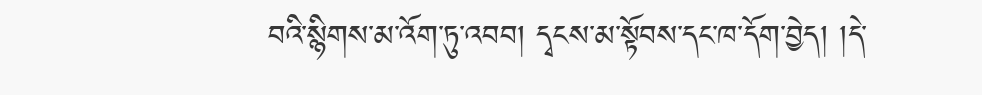བའི་སྙིགས་མ་འོག་ཏུ་འབབ། དྭངས་མ་སྟོབས་དང་ཁ་དོག་བྱེད། །དེ་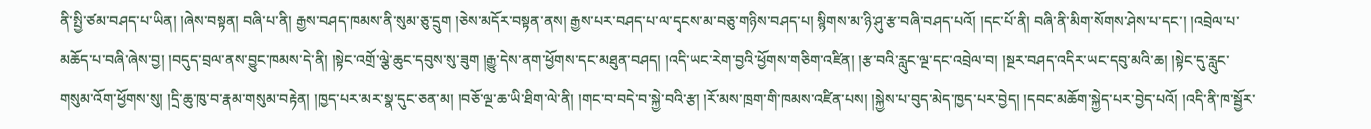ནི་སྤྱི་ཙམ་བཤད་པ་ཡིན། །ཞེས་བསྟན། བཞི་པ་ནི། རྒྱས་བཤད་ཁམས་ནི་སུམ་ཅུ་དྲུག །ཅེས་མདོར་བསྟན་ནས། རྒྱས་པར་བཤད་པ་ལ་དྭངས་མ་བཅུ་གཉིས་བཤད་པ། སྙིགས་མ་ཉི་ཤུ་རྩ་བཞི་བཤད་པའོ། །དང་པོ་ནི། བཞི་ནི་མིག་སོགས་ཤེས་པ་དང་། །འབྲེལ་པ་མཆོད་པ་བཞི་ཞེས་བྱ། །བདུད་བྲལ་ནས་བྱུང་ཁམས་དེ་ནི། །སྟེང་འགྲོ་ལྕེ་ཆུང་དབུས་སུ་ཟུག །རྒྱུ་དེས་ནག་ཕྱོགས་དང་མཐུན་བཤད། །འདི་ཡང་རེག་བྱའི་ཕྱོགས་གཅིག་འཛིན། །རྩ་བའི་རླུང་ལྔ་དང་འབྲེལ་བ། །སྔར་བཤད་འདིར་ཡང་དབུ་མའི་ཆ། །སྟེང་དུ་རླུང་གསུམ་འོག་ཕྱོགས་སུ། །དྲི་ཆུ་ཁུ་བ་རྣམ་གསུམ་བརྟེན། །ཁྱད་པར་མར་སྣ་དུང་ཅན་མ། །བཅོ་ལྔ་ཆ་ཡི་ཐིག་ལེ་ནི། །གང་བ་བདེ་བ་སྐྱེ་བའི་རྩ། །རོ་མས་ཁྲག་གི་ཁམས་འཛིན་པས། །སྐྱེས་པ་བུད་མེད་ཁྱད་པར་བྱེད། །དབང་མཆོག་སྐྱེད་པར་བྱེད་པའོ། །འདི་ནི་ཁ་སྦྱོར་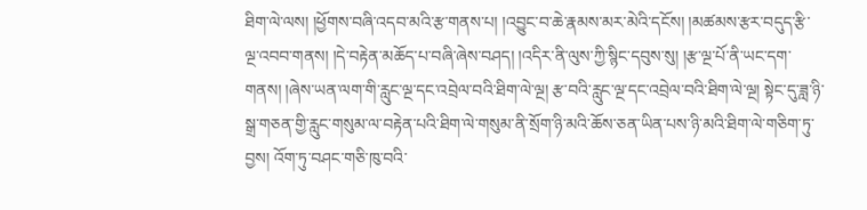ཐིག་ལེ་ལས། །ཕྱོགས་བཞི་འདབ་མའི་རྩ་གནས་པ། །འབྱུང་བ་ཆེ་རྣམས་མར་མེའི་དངོས། །མཚམས་རྩར་བདུད་རྩི་ལྔ་འབབ་གནས། །དེ་བརྟེན་མཆོད་པ་བཞི་ཞེས་བཤད། །འདིར་ནི་ལུས་ཀྱི་སྙིང་དབུས་སུ། །རྩ་ལྔ་པོ་ནི་ཡང་དག་གནས། །ཞེས་ཡན་ལག་གི་རླུང་ལྔ་དང་འབྲེལ་བའི་ཐིག་ལེ་ལྔ། རྩ་བའི་རླུང་ལྔ་དང་འབྲེལ་བའི་ཐིག་ལེ་ལྔ། སྟེང་དུ་ཟླ་ཉི་སྒྲ་གཅན་གྱི་རླུང་གསུམ་ལ་བརྟེན་པའི་ཐིག་ལེ་གསུམ་ནི་སྲོག་ཉི་མའི་ཆོས་ཅན་ཡིན་པས་ཉི་མའི་ཐིག་ལེ་གཅིག་ཏུ་བྱས། འོག་ཏུ་བཤང་གཅི་ཁུ་བའི་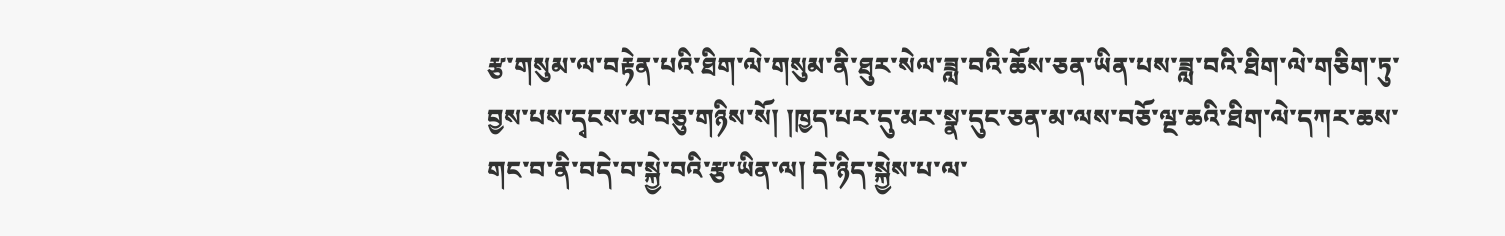རྩ་གསུམ་ལ་བརྟེན་པའི་ཐིག་ལེ་གསུམ་ནི་ཐུར་སེལ་ཟླ་བའི་ཆོས་ཅན་ཡིན་པས་ཟླ་བའི་ཐིག་ལེ་གཅིག་ཏུ་བྱས་པས་དྭངས་མ་བཅུ་གཉིས་སོ། །ཁྱད་པར་དུ་མར་སྣ་དུང་ཅན་མ་ལས་བཅོ་ལྔ་ཆའི་ཐིག་ལེ་དཀར་ཆས་གང་བ་ནི་བདེ་བ་སྐྱེ་བའི་རྩ་ཡིན་ལ། དེ་ཉིད་སྐྱེས་པ་ལ་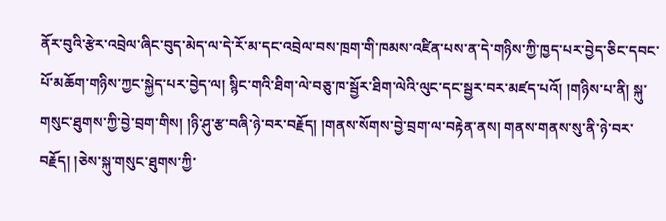ནོར་བུའི་རྩེར་འབྲེལ་ཞིང་བུད་མེད་ལ་དེ་རོ་མ་དང་འབྲེལ་བས་ཁྲག་གི་ཁམས་འཛིན་པས་ན་དེ་གཉིས་ཀྱི་ཁྱད་པར་བྱེད་ཅིང་དབང་པོ་མཆོག་གཉིས་ཀྱང་སྐྱེད་པར་བྱེད་ལ། སྙིང་གའི་ཐིག་ལེ་བཅུ་ཁ་སྦྱོར་ཐིག་ལེའི་ལུང་དང་སྦྱར་བར་མཛད་པའོ། །གཉིས་པ་ནི། སྐུ་གསུང་ཐུགས་ཀྱི་བྱེ་བྲག་གིས། །ཉི་ཤུ་རྩ་བཞི་ཉེ་བར་བརྗོད། །གནས་སོགས་བྱེ་བྲག་ལ་བརྟེན་ནས། གནས་གནས་སུ་ནི་ཉེ་བར་བརྗོད། །ཅེས་སྐུ་གསུང་ཐུགས་ཀྱི་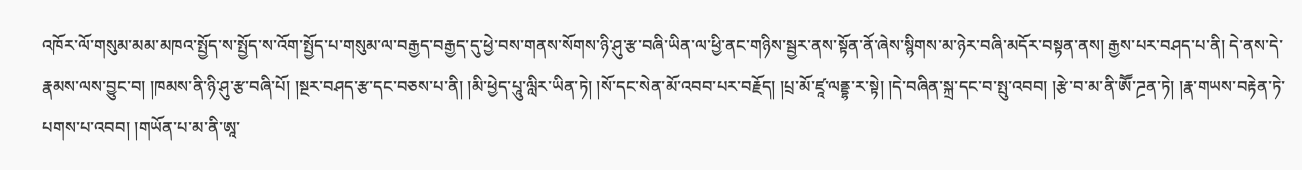འཁོར་ལོ་གསུམ་མམ་མཁའ་སྤྱོད་ས་སྤྱོད་ས་འོག་སྤྱོད་པ་གསུམ་ལ་བརྒྱད་བརྒྱད་དུ་ཕྱེ་བས་གནས་སོགས་ཉི་ཤུ་རྩ་བཞི་ཡིན་ལ་ཕྱི་ནང་གཉིས་སྦྱར་ནས་སྟོན་ནོ་ཞེས་སྙིགས་མ་ཉེར་བཞི་མདོར་བསྟན་ནས། རྒྱས་པར་བཤད་པ་ནི། དེ་ནས་དེ་རྣམས་ལས་བྱུང་བ། །ཁམས་ནི་ཉི་ཤུ་རྩ་བཞི་པོ། །སྔར་བཤད་རྩ་དང་བཅས་པ་ནི། །མི་ཕྱེད་པཱུ་ལླིར་ཡིན་ཏེ། །སོ་དང་སེན་མོ་འབབ་པར་བརྗོད། །པྲ་མོ་ཛཱ་ལནྡྷ་ར་སྟེ། །དེ་བཞིན་སྐྲ་དང་བ་སྤུ་འབབ། །རྩེ་བ་མ་ནི་ཨཽ་ཌྲན་ཏེ། །རྣ་གཡས་བརྟེན་ཏེ་པགས་པ་འབབ། །གཡོན་པ་མ་ནི་ཨཱ་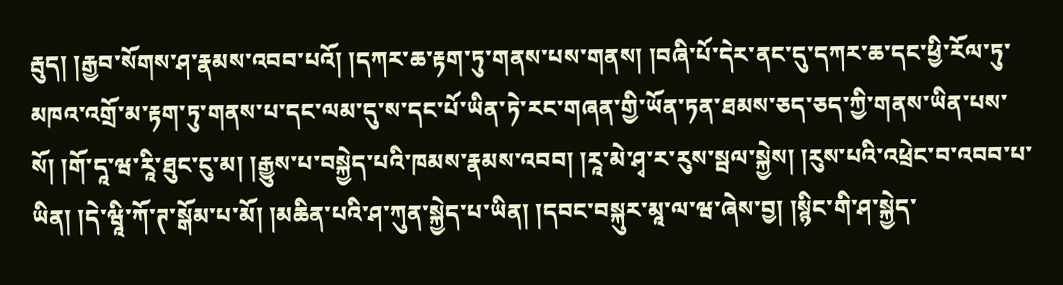རྦུད། །རྒྱབ་སོགས་ཤ་རྣམས་འབབ་པའོ། །དཀར་ཆ་རྟག་ཏུ་གནས་པས་གནས། །བཞི་པོ་དེར་ནང་དུ་དཀར་ཆ་དང་ཕྱི་རོལ་ཏུ་མཁའ་འགྲོ་མ་རྟག་ཏུ་གནས་པ་དང་ལམ་དུ་ས་དང་པོ་ཡིན་ཏེ་རང་གཞན་གྱི་ཡོན་ཏན་ཐམས་ཅད་ཅད་ཀྱི་གནས་ཡིན་པས་སོ། །གོ་དཱ་ཝ་རཱི་ཐུང་ངུ་མ། །རྒྱུས་པ་བསྐྱེད་པའི་ཁམས་རྣམས་འབབ། །རཱ་མེ་ཤྭ་ར་རུས་སྦལ་སྐྱེས། །རུས་པའི་འཕྲེང་བ་འབབ་པ་ཡིན། །དེ་ཝཱི་ཀོ་ཊ་སྒོམ་པ་མོ། །མཆིན་པའི་ཤ་ཀུན་སྐྱེད་པ་ཡིན། །དབང་བསྐུར་མཱ་ལ་ཝ་ཞེས་བྱ། །སྙིང་གི་ཤ་སྐྱེད་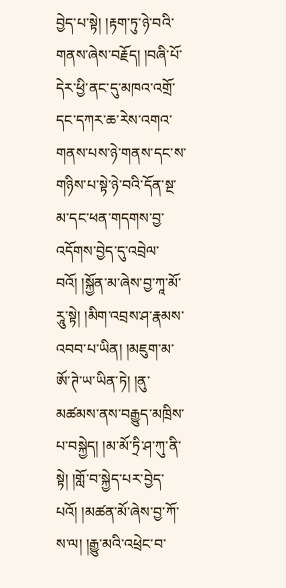བྱེད་པ་སྟེ། །རྟག་ཏུ་ཉེ་བའི་གནས་ཞེས་བརྗོད། །བཞི་པོ་དེར་ཕྱི་ནང་དུ་མཁའ་འགྲོ་དང་དཀར་ཆ་རེས་འགའ་གནས་པས་ཉེ་གནས་དང་ས་གཉིས་པ་སྟེ་ཉེ་བའི་དོན་སྔ་མ་དང་ཕན་གདགས་བྱ་འདོགས་བྱེད་དུ་འབྲེལ་བའོ། །སྐྱོན་མ་ཞེས་བྱ་ཀཱ་མོ་རཱུ་སྟེ། །མིག་འབྲས་ཤ་རྣམས་འབབ་པ་ཡིན། །མཇུག་མ་ཨོ་ཊེ་ཡ་ཡིན་ཏེ། །ནུ་མཚམས་ནས་བརྒྱུད་མཁྲིས་པ་བསྐྱེད། །མ་མོ་ཏྲི་ཤ་ཀུ་ནི་སྟེ། །གློ་བ་སྐྱེད་པར་བྱེད་པའོ། །མཚན་མོ་ཞེས་བྱ་ཀོ་ས་ལ། །རྒྱུ་མའི་འཕྲེང་བ་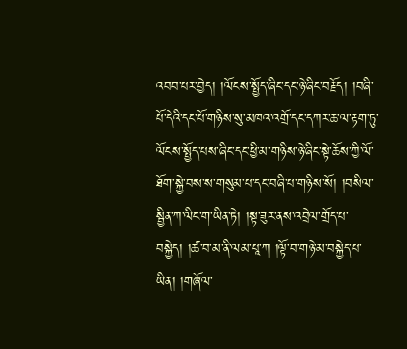འབབ་པར་བྱེད། །ལོངས་སྤྱོད་ཞིང་དང་ཉེ་ཞིང་བརྗོད། །བཞི་པོ་དེའི་དང་པོ་གཉིས་སུ་མཁའ་འགྲོ་དང་དཀར་ཆ་ལ་རྟག་ཏུ་ལོངས་སྤྱོད་པས་ཞིང་དང་ཕྱི་མ་གཉིས་ཉེ་ཞིང་སྟེ་ཆོས་ཀྱི་ལོ་ཐོག་སྐྱེ་བས་ས་གསུམ་པ་དང་བཞི་པ་གཉིས་སོ། །བསིལ་སྦྱིན་ཀ་ལིང་ག་ཡིན་ཏེ། །སྟ་ཟུར་ནས་འབྲེལ་གྲོད་པ་བསྐྱེད། །ཚ་བ་མ་ནི་ལམ་པཱ་ཀ །ལྟོ་བ་གཉེ་མ་བསྐྱེད་པ་ཡིན། །གཞོལ་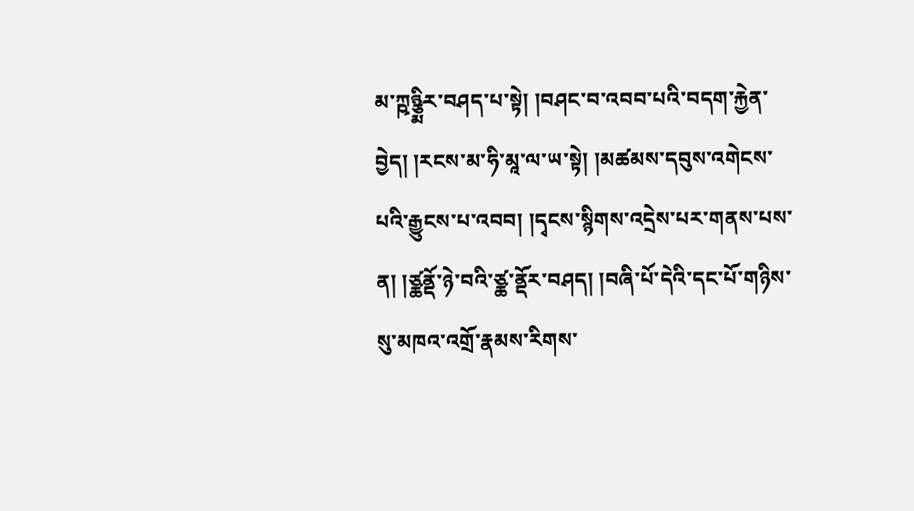མ་ཀྵཉྩྨིར་བཤད་པ་སྟེ། །བཤང་བ་འབབ་པའི་བདག་རྐྱེན་བྱེད། །རངས་མ་ཧི་མཱ་ལ་ཡ་སྟེ། །མཚམས་དབུས་འགེངས་པའི་རྒྱུངས་པ་འབབ། །དྭངས་སྙིགས་འདྲེས་པར་གནས་པས་ན། །ཙྪནྡོ་ཉེ་བའི་ཙྪ་ནྡོར་བཤད། །བཞི་པོ་དེའི་དང་པོ་གཉིས་སུ་མཁའ་འགྲོ་རྣམས་རིགས་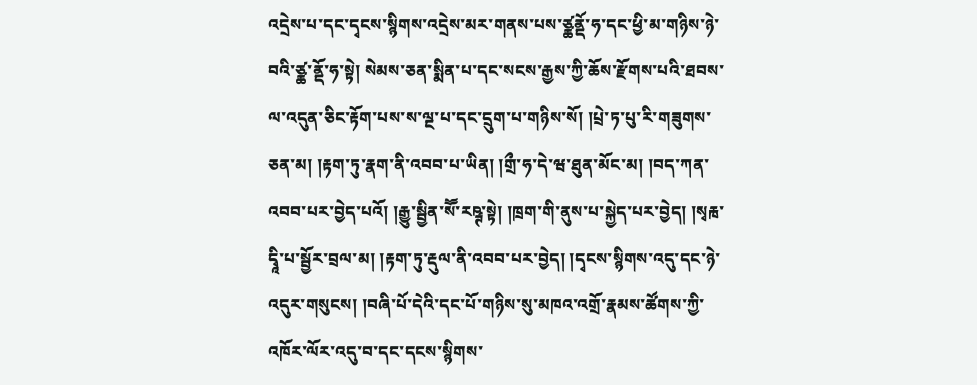འདྲེས་པ་དང་དྭངས་སྙིགས་འདྲེས་མར་གནས་པས་ཙྪནྡོ་ཧ་དང་ཕྱི་མ་གཉིས་ཉེ་བའི་ཙྪ་ནྡོ་ཧ་སྟེ། སེམས་ཅན་སྨིན་པ་དང་སངས་རྒྱས་ཀྱི་ཆོས་རྫོགས་པའི་ཐབས་ལ་འདུན་ཅིང་རྟོག་པས་ས་ལྔ་པ་དང་དྲུག་པ་གཉིས་སོ། །པྲེ་ཏ་པུ་རི་གཟུགས་ཅན་མ། །རྟག་ཏུ་རྣག་ནི་འབབ་པ་ཡིན། །གྲྀ་ཧ་དེ་ཝ་ཐུན་མོང་མ། །བད་ཀན་འབབ་པར་བྱེད་པའོ། །རྒྱུ་སྦྱིན་སཽ་རཥྚ་སྟེ། །ཁྲག་གི་ནུས་པ་སྐྱེད་པར་བྱེད། །སྭརྑ་དྭཱི་པ་སྦྱོར་བྲལ་མ། །རྟག་ཏུ་རྡུལ་ནི་འབབ་པར་བྱེད། །དྭངས་སྙིགས་འདུ་དང་ཉེ་འདུར་གསུངས། །བཞི་པོ་དེའི་དང་པོ་གཉིས་སུ་མཁའ་འགྲོ་རྣམས་ཚོགས་ཀྱི་འཁོར་ལོར་འདུ་བ་དང་དངས་སྙིགས་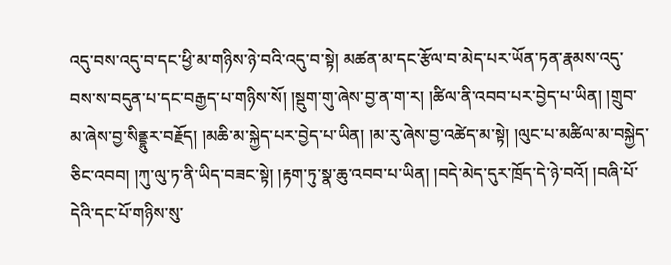འདུ་བས་འདུ་བ་དང་ཕྱི་མ་གཉིས་ཉེ་བའི་འདུ་བ་སྟེ། མཚན་མ་དང་རྩོལ་བ་མེད་པར་ཡོན་ཏན་རྣམས་འདུ་བས་ས་བདུན་པ་དང་བརྒྱད་པ་གཉིས་སོ། །སྡུག་གུ་ཞེས་བྱ་ན་ག་ར། །ཚིལ་ནི་འབབ་པར་བྱེད་པ་ཡིན། །གྲུབ་མ་ཞེས་བྱ་སིནྡྷུར་བརྗོད། །མཆི་མ་སྐྱེད་པར་བྱེད་པ་ཡིན། །མ་རུ་ཞེས་བྱ་འཚེད་མ་སྟེ། །ལུང་པ་མཚིལ་མ་བསྐྱེད་ཅིང་འབབ། །ཀུ་ལུ་ཏ་ནི་ཡིད་བཟང་སྟེ། །རྟག་ཏུ་སྣ་ཆུ་འབབ་པ་ཡིན། །བདེ་མེད་དུར་ཁྲོད་དེ་ཉེ་བའོ། །བཞི་པོ་དེའི་དང་པོ་གཉིས་སུ་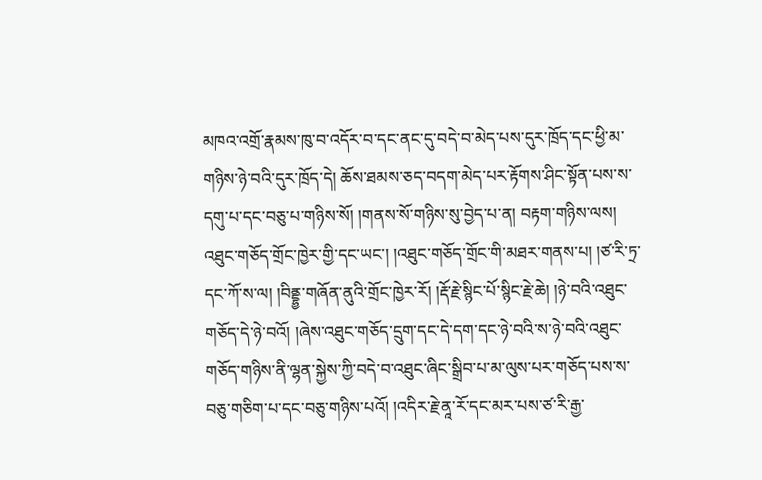མཁའ་འགྲོ་རྣམས་ཁུ་བ་འདོར་བ་དང་ནང་དུ་བདེ་བ་མེད་པས་དུར་ཁྲོད་དང་ཕྱི་མ་གཉིས་ཉེ་བའི་དུར་ཁྲོད་དེ། ཆོས་ཐམས་ཅད་བདག་མེད་པར་རྟོགས་ཤིང་སྟོན་པས་ས་དགུ་པ་དང་བཅུ་པ་གཉིས་སོ། །གནས་སོ་གཉིས་སུ་བྱེད་པ་ན། བརྟག་གཉིས་ལས། འཐུང་གཅོད་གྲོང་ཁྱེར་གྱི་དང་ཡང་། །འཐུང་གཅོད་གྲོང་གི་མཐར་གནས་པ། །ཙ་རི་ཏྲ་དང་ཀོ་ས་ལ། །བིནྡྷྱ་གཞོན་ནུའི་གྲོང་ཁྱེར་རོ། །རྡོ་རྗེ་སྙིང་པོ་སྙིང་རྗེ་ཆེ། །ཉེ་བའི་འཐུང་གཅོད་དེ་ཉེ་བའོ། །ཞེས་འཐུང་གཅོད་དྲུག་དང་དེ་དག་དང་ཉེ་བའི་ས་ཉེ་བའི་འཐུང་གཅོད་གཉིས་ནི་ལྷན་སྐྱེས་ཀྱི་བདེ་བ་འཐུང་ཞིང་སྒྲིབ་པ་མ་ལུས་པར་གཅོད་པས་ས་བཅུ་གཅིག་པ་དང་བཅུ་གཉིས་པའོ། །འདིར་རྗེ་ནཱ་རོ་དང་མར་པས་ཙ་རི་རྒྱ་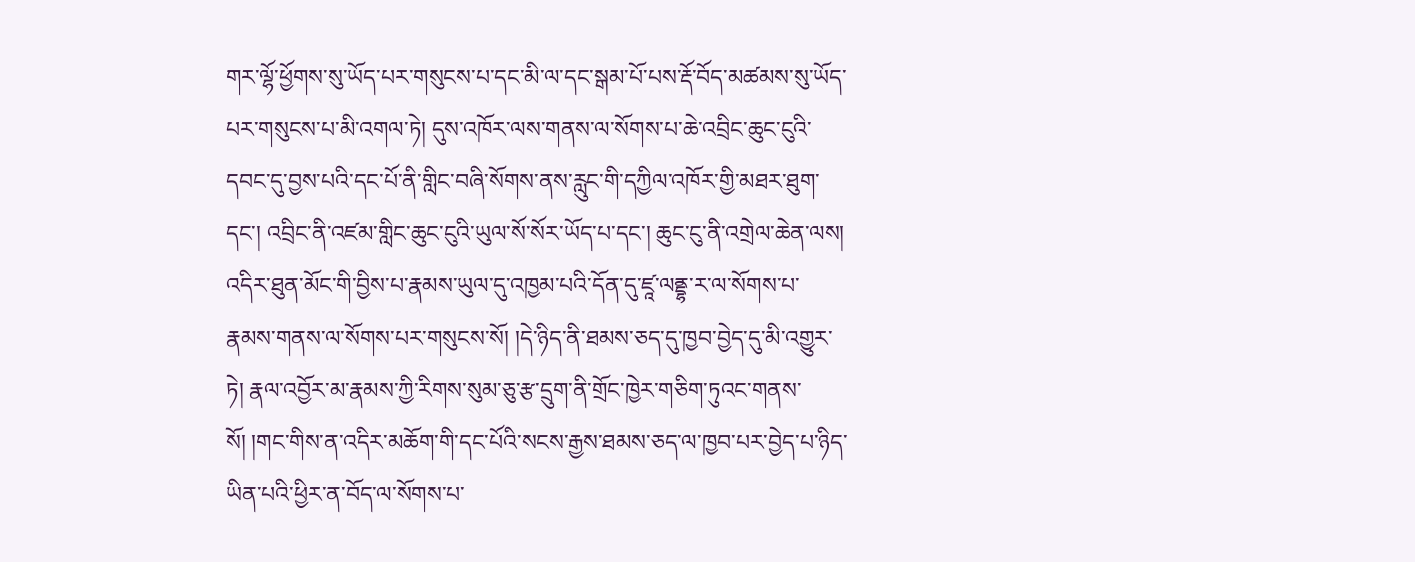གར་ལྷོ་ཕྱོགས་སུ་ཡོད་པར་གསུངས་པ་དང་མི་ལ་དང་སྒམ་པོ་པས་རྡོ་བོད་མཚམས་སུ་ཡོད་པར་གསུངས་པ་མི་འགལ་ཏེ། དུས་འཁོར་ལས་གནས་ལ་སོགས་པ་ཆེ་འབྲིང་ཆུང་ངུའི་དབང་དུ་བྱས་པའི་དང་པོ་ནི་གླིང་བཞི་སོགས་ནས་རླུང་གི་དཀྱིལ་འཁོར་གྱི་མཐར་ཐུག་དང་། འབྲིང་ནི་འཛམ་གླིང་ཆུང་ངུའི་ཡུལ་སོ་སོར་ཡོད་པ་དང་། ཆུང་ངུ་ནི་འགྲེལ་ཆེན་ལས། འདིར་ཐུན་མོང་གི་བྱིས་པ་རྣམས་ཡུལ་དུ་འཁྱམ་པའི་དོན་དུ་ཛཱ་ལནྡྷ་ར་ལ་སོགས་པ་རྣམས་གནས་ལ་སོགས་པར་གསུངས་སོ། །དེ་ཉིད་ནི་ཐམས་ཅད་དུ་ཁྱབ་བྱེད་དུ་མི་འགྱུར་ཏེ། རྣལ་འབྱོར་མ་རྣམས་ཀྱི་རིགས་སུམ་ཅུ་རྩ་དྲུག་ནི་གྲོང་ཁྱེར་གཅིག་ཏུའང་གནས་སོ། །གང་གིས་ན་འདིར་མཆོག་གི་དང་པོའི་སངས་རྒྱས་ཐམས་ཅད་ལ་ཁྱབ་པར་བྱེད་པ་ཉིད་ཡིན་པའི་ཕྱིར་ན་བོད་ལ་སོགས་པ་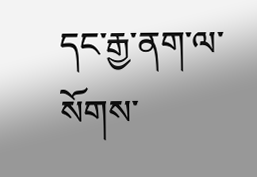དང་རྒྱ་ནག་ལ་སོགས་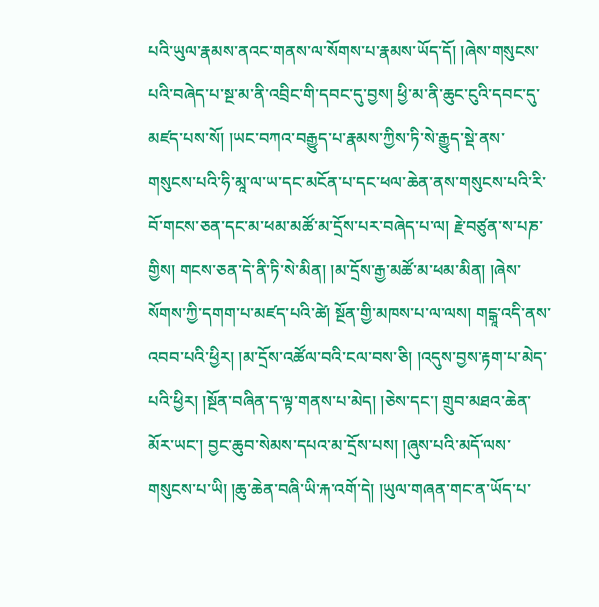པའི་ཡུལ་རྣམས་ནའང་གནས་ལ་སོགས་པ་རྣམས་ཡོད་དོ། །ཞེས་གསུངས་པའི་བཞེད་པ་སྔ་མ་ནི་འབྲིང་གི་དབང་དུ་བྱས། ཕྱི་མ་ནི་ཆུང་ངུའི་དབང་དུ་མཛད་པས་སོ། །ཡང་བཀའ་བརྒྱུད་པ་རྣམས་ཀྱིས་ཏི་སེ་རྒྱུད་སྡེ་ནས་གསུངས་པའི་ཧི་མཱ་ལ་ཡ་དང་མངོན་པ་དང་ཕལ་ཆེན་ནས་གསུངས་པའི་རི་བོ་གངས་ཅན་དང་མ་ཕམ་མཚོ་མ་དྲོས་པར་བཞེད་པ་ལ། རྗེ་བཙུན་ས་པཎ་གྱིས། གངས་ཅན་དེ་ནི་ཏི་སེ་མིན། །མ་དྲོས་རྒྱ་མཚོ་མ་ཕམ་མིན། །ཞེས་སོགས་ཀྱི་དགག་པ་མཛད་པའི་ཚེ། སྔོན་གྱི་མཁས་པ་ལ་ལས། གངྒཱ་འདི་ནས་འབབ་པའི་ཕྱིར། །མ་དྲོས་འཚོལ་བའི་ངལ་བས་ཅི། །འདུས་བྱས་རྟག་པ་མེད་པའི་ཕྱིར། །སྔོན་བཞིན་ད་ལྟ་གནས་པ་མེད། །ཅེས་དང་། གྲུབ་མཐའ་ཆེན་མོར་ཡང་། བྱང་ཆུབ་སེམས་དཔའ་མ་དྲོས་པས། །ཞུས་པའི་མདོ་ལས་གསུངས་པ་ཡི། །ཆུ་ཆེན་བཞི་ཡི་རྐ་འགོ་དེ། །ཡུལ་གཞན་གང་ན་ཡོད་པ་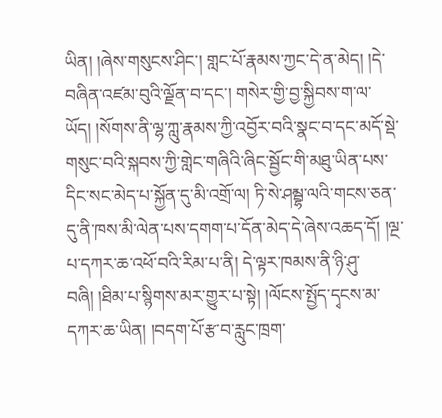ཡིན། །ཞེས་གསུངས་ཤིང་། གླང་པོ་རྣམས་ཀྱང་དེ་ན་མེད། །དེ་བཞིན་འཛམ་བུའི་ལྗོན་བ་དང་། གསེར་གྱི་བྱ་སྐྱིབས་ག་ལ་ཡོད། །སོགས་ནི་ལྷ་ཀླུ་རྣམས་ཀྱི་འབྱོར་བའི་སྣང་བ་དང་མདོ་སྡེ་གསུང་བའི་སྐབས་ཀྱི་གླེང་གཞིའི་ཞིང་སྦྱོང་གི་མཐུ་ཡིན་པས་དིང་སང་མེད་པ་སྐྱོན་དུ་མི་འགྲོ་ལ། ཏི་སེ་ཤམྦྷ་ལའི་གངས་ཅན་དུ་ནི་ཁས་མི་ལེན་པས་དགག་པ་དོན་མེད་དེ་ཞེས་འཆད་དོ། །ལྔ་པ་དཀར་ཆ་འཕོ་བའི་རིམ་པ་ནི། དེ་ལྟར་ཁམས་ནི་ཉི་ཤུ་བཞི། །ཐིམ་པ་སྙིགས་མར་གྱུར་པ་སྟེ། །ལོངས་སྤྱོད་དྭངས་མ་དཀར་ཆ་ཡིན། །བདག་པོ་རྩ་བ་རླུང་ཁྲག་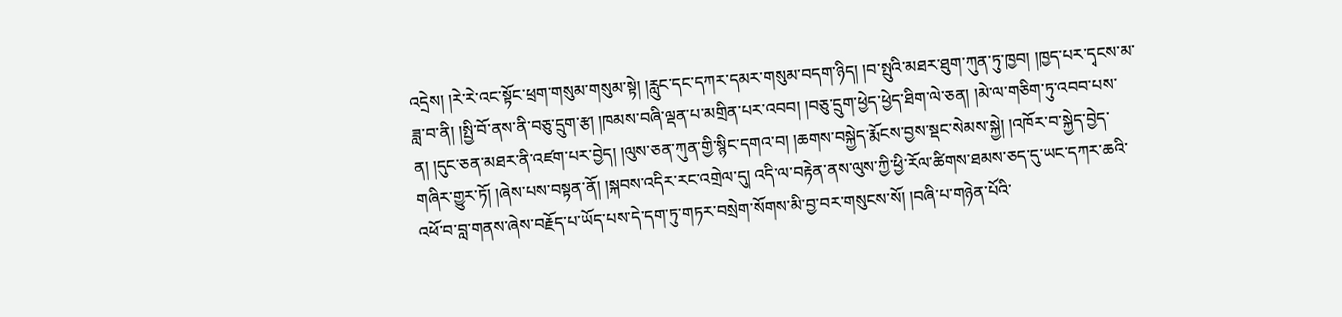འདྲེས། །རེ་རེ་འང་སྟོང་ཕྲག་གསུམ་གསུམ་སྟེ། །རླུང་དང་དཀར་དམར་གསུམ་བདག་ཉིད། །བ་སྤུའི་མཐར་ཐུག་ཀུན་ཏུ་ཁྱབ། །ཁྱད་པར་དྭངས་མ་ཟླ་བ་ནི། །སྤྱི་བོ་ནས་ནི་བཅུ་དྲུག་རྩ། །ཁམས་བཞི་ལྡན་པ་མགྲིན་པར་འབབ། །བཅུ་དྲུག་ཕྱེད་ཕྱེད་ཐིག་ལེ་ཅན། །མེ་ལ་གཅིག་ཏུ་འབབ་པས་ན། །དུང་ཅན་མཐར་ནི་འཛག་པར་བྱེད། །ལུས་ཅན་ཀུན་གྱི་སྙིང་དགའ་བ། །ཆགས་བསྐྱེད་རྨོངས་བྱས་སྡང་སེམས་སྐྱེ། །འཁོར་བ་སྐྱེད་བྱེད་གཞིར་གྱུར་ཏོ། །ཞེས་པས་བསྟན་ནོ། །སྐབས་འདིར་རང་འགྲེལ་དུ། འདི་ལ་བརྟེན་ནས་ལུས་ཀྱི་ཕྱི་རོལ་ཚིགས་ཐམས་ཅད་དུ་ཡང་དཀར་ཆའི་འཕོ་བ་བླ་གནས་ཞེས་བརྗོད་པ་ཡོད་པས་དེ་དག་ཏུ་གཏར་བསྲེག་སོགས་མི་བྱ་བར་གསུངས་སོ། །བཞི་པ་གཉེན་པོའི་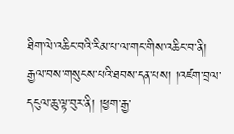ཐིག་ལེ་འཆིང་བའི་རིམ་པ་ལ་གང་གིས་འཆིང་བ་ནི། རྒྱལ་བས་གསུངས་པའི་ཐབས་དན་པས། །འཛག་བྲལ་དངུལ་ཆུ་ལྟ་བུར་ནི། །ཕྱག་རྒྱ་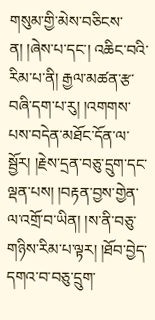གསུམ་གྱི་མེས་བཅིངས་ན། །ཞེས་པ་དང་། འཆིང་བའི་རིམ་པ་ནི། རྒྱལ་མཚན་རྩ་བཞི་དག་པ་རུ། །འགགས་པས་བདེན་མཐོང་དོན་ལ་སྦྱོར། །རྗེས་དྲན་བཅུ་དྲུག་དང་ལྡན་པས། །བརྟན་བྱས་གྱེན་ལ་འགྲོ་བ་ཡིན། །ས་ནི་བཅུ་གཉིས་རིམ་པ་ལྟར། །ཐོབ་བྱེད་དགའ་བ་བཅུ་དྲུག་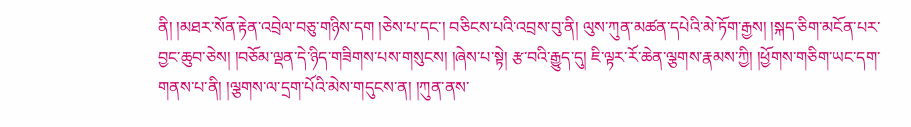ནི། །མཐར་སོན་རྟེན་འབྲེལ་བཅུ་གཉིས་དག །ཅེས་པ་དང་། བཅིངས་པའི་འབྲས་བུ་ནི། ལུས་ཀུན་མཚན་དཔེའི་མེ་ཏོག་རྒྱས། །སྐད་ཅིག་མངོན་པར་བྱང་ཆུབ་ཅེས། །བཅོམ་ལྡན་དེ་ཉིད་གཟིགས་པས་གསུངས། །ཞེས་པ་སྟེ། རྩ་བའི་རྒྱུད་དུ། ཇི་ལྟར་རོ་ཆེན་ལྕགས་རྣམས་ཀྱི། །ཕྱོགས་གཅིག་ཡང་དག་གནས་པ་ནི། །ལྕགས་ལ་དྲག་པོའི་མེས་གདུངས་ན། །ཀུན་ནས་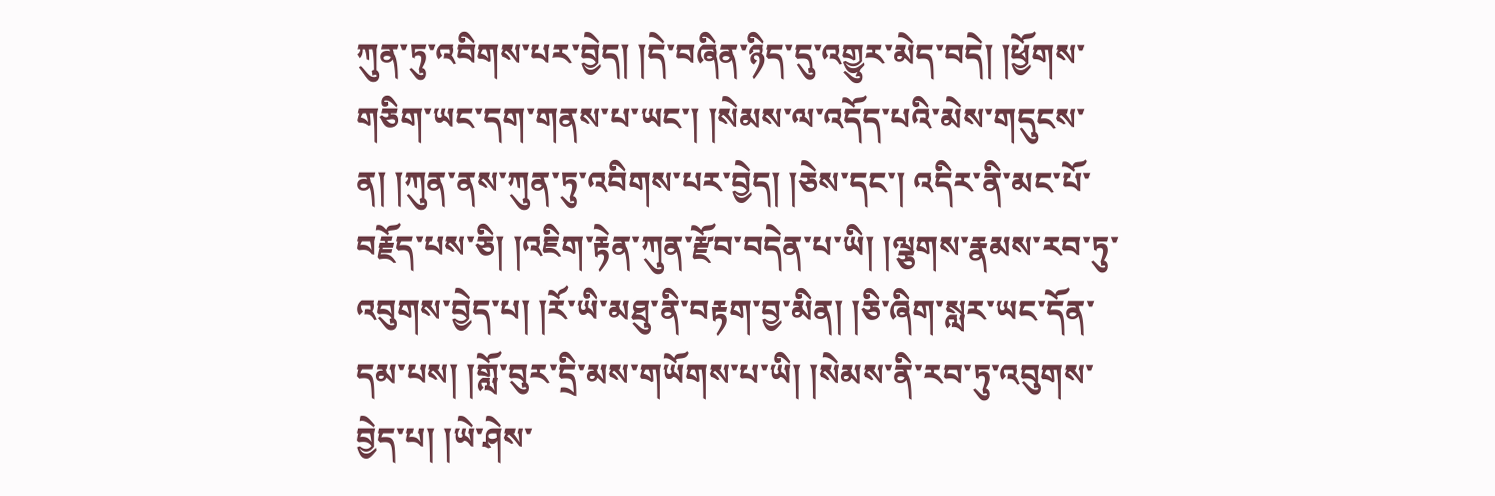ཀུན་ཏུ་འབིགས་པར་བྱེད། །དེ་བཞིན་ཉིད་དུ་འགྱུར་མེད་བདེ། །ཕྱོགས་གཅིག་ཡང་དག་གནས་པ་ཡང་། །སེམས་ལ་འདོད་པའི་མེས་གདུངས་ན། །ཀུན་ནས་ཀུན་ཏུ་འབིགས་པར་བྱེད། །ཅེས་དང་། འདིར་ནི་མང་པོ་བརྗོད་པས་ཅི། །འཇིག་རྟེན་ཀུན་རྫོབ་བདེན་པ་ཡི། །ལྕགས་རྣམས་རབ་ཏུ་འབུགས་བྱེད་པ། །རོ་ཡི་མཐུ་ནི་བརྟག་བྱ་མིན། །ཅི་ཞིག་སླར་ཡང་དོན་དམ་པས། །གློ་བུར་དྲི་མས་གཡོགས་པ་ཡི། །སེམས་ནི་རབ་ཏུ་འབུགས་བྱེད་པ། །ཡེ་ཤེས་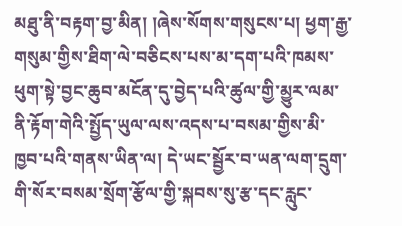མཐུ་ནི་བརྟག་བྱ་མིན། །ཞེས་སོགས་གསུངས་པ། ཕྱག་རྒྱ་གསུམ་གྱིས་ཐིག་ལེ་བཅིངས་པས་མ་དག་པའི་ཁམས་ཕུག་སྟེ་བྱང་ཆུབ་མངོན་དུ་བྱེད་པའི་ཚུལ་གྱི་མྱུར་ལམ་ནི་རྟོག་གེའི་སྤྱོད་ཡུལ་ལས་འདས་པ་བསམ་གྱིས་མི་ཁྱབ་པའི་གནས་ཡིན་ལ། དེ་ཡང་སྦྱོར་བ་ཡན་ལག་དྲུག་གི་སོར་བསམ་སྲོག་རྩོལ་གྱི་སྐབས་སུ་རྩ་དང་རླུང་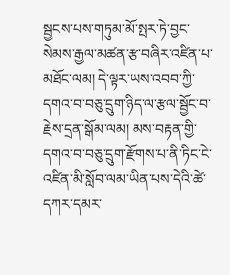སྦྱངས་པས་གཏུམ་མོ་སྤར་ཏེ་བྱང་སེམས་རྒྱལ་མཚན་རྩ་བཞིར་འཛིན་པ་མཐོང་ལམ། དེ་ལྟར་ཡས་འབབ་ཀྱི་དགའ་བ་བཅུ་དྲུག་ཉིད་ལ་རྩལ་སྦྱོང་བ་རྗེས་དྲན་སྒོམ་ལམ། མས་བརྟན་གྱི་དགའ་བ་བཅུ་དྲུག་རྫོགས་པ་ནི་ཏིང་ངེ་འཛིན་མི་སློབ་ལམ་ཡིན་པས་དེའི་ཚེ་དཀར་དམར་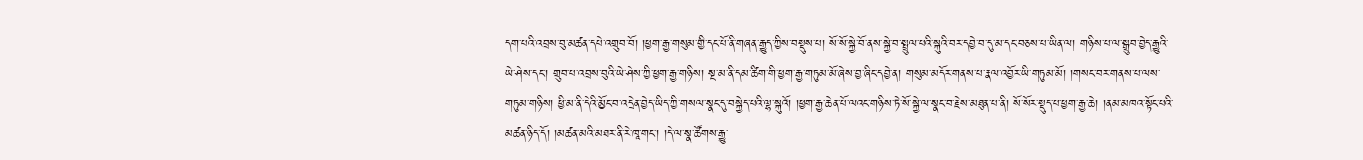དག་པའི་འབྲས་བུ་མཚན་དཔེ་འགྲུབ་བོ། །ཕྱག་རྒྱ་གསུམ་གྱི་དང་པོ་ནི་གཞན་རྒྱུད་ཀྱིས་བསྡུས་པ། སོ་སོ་སྐྱེ་བོ་ནས་སྐྱེ་བ་སྤྲུལ་པའི་སྐུའི་བར་དབྱེ་བ་དུ་མ་དང་བཅས་པ་ཡིན་ལ། གཉིས་པ་ལ་སྒྲུབ་བྱེད་རྒྱུའི་ཡེ་ཤེས་དང་། གྲུབ་པ་འབྲས་བུའི་ཡེ་ཤེས་ཀྱི་ཕྱག་རྒྱ་གཉིས། སྔ་མ་ནི་དམ་ཚིག་གི་ཕྱག་རྒྱ་གཏུམ་མོ་ཞེས་བྱ་ཞིང་དབྱེ་ན། གསུམ་མདོར་གནས་པ་རྣལ་འབྱོར་ཡི་གཏུམ་མོ། །གསང་བར་གནས་པ་ལས་གཏུམ་གཉིས། ཕྱི་མ་ནི་དེའི་མྱོང་བ་འདྲེན་བྱེད་ཡིད་ཀྱི་གསལ་སྣང་དུ་བསྐྱེད་པའི་ལྷ་སྐུའོ། །ཕྱག་རྒྱ་ཆེན་པོ་ལའང་གཉིས་ཏེ་སོ་སྐྱེ་ལ་སྣང་བ་རྗེས་མཐུན་པ་ནི། སོ་སོར་སྡུད་པ་ཕྱག་རྒྱ་ཆེ། །ནམ་མཁའ་སྟོང་པའི་མཚན་ཉིད་དོ། །མཚན་མའི་མཐར་ནི་རེ་ཁཱ་གང་། །དེ་ལ་སྣ་ཚོགས་རྒྱུ་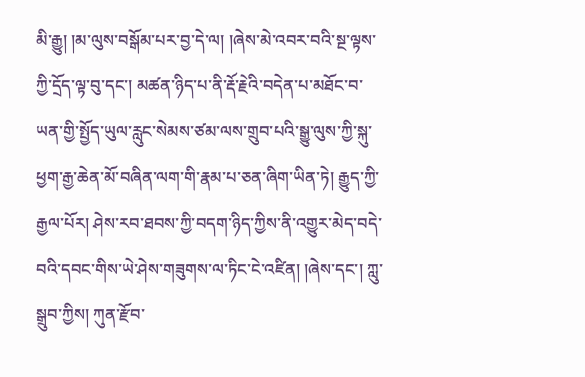མི་རྒྱུ། །མ་ལུས་བསྒོམ་པར་བྱ་དེ་ལ། །ཞེས་མེ་འབར་བའི་སྔ་ལྟས་ཀྱི་དྲོད་ལྟ་བུ་དང་། མཚན་ཉིད་པ་ནི་རྡོ་རྗེའི་བདེན་པ་མཐོང་བ་ཡན་གྱི་སྤྱོད་ཡུལ་རླུང་སེམས་ཙམ་ལས་གྲུབ་པའི་སྒྱུ་ལུས་ཀྱི་སྐུ་ཕྱག་རྒྱ་ཆེན་མོ་བཞིན་ལག་གི་རྣམ་པ་ཅན་ཞིག་ཡིན་ཏེ། རྒྱུད་ཀྱི་རྒྱལ་པོར། ཤེས་རབ་ཐབས་ཀྱི་བདག་ཉིད་ཀྱིས་ནི་འགྱུར་མེད་བདེ་བའི་དབང་གིས་ཡེ་ཤེས་གཟུགས་ལ་ཏིང་ངེ་འཛིན། །ཞེས་དང་། ཀླུ་སྒྲུབ་ཀྱིས། ཀུན་རྫོབ་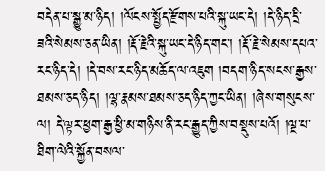བདེན་པ་སྒྱུ་མ་ཉིད། །ལོངས་སྤྱོད་རྫོགས་པའི་སྐུ་ཡང་དེ། །དེ་ཉིད་དྲི་ཟའི་སེམས་ཅན་ཡིན། །རྡོ་རྗེའི་སྐུ་ཡང་དེ་ཉིད་གང་། །རྡོ་རྗེ་སེམས་དཔའ་རང་ཉིད་དེ། །དེ་བས་རང་ཉིད་མཆོད་ལ་འཇུག །བདག་ཉིད་སངས་རྒྱས་ཐམས་ཅད་ཉིད། །ལྷ་རྣམས་ཐམས་ཅད་ཉིད་ཀྱང་ཡིན། །ཞེས་གསུངས་ལ། དེ་ལྟར་ཕྱག་རྒྱ་ཕྱི་མ་གཉིས་ནི་རང་རྒྱུད་ཀྱིས་བསྡུས་པའོ། །ལྔ་པ་ཐིག་ལེའི་སྐྱོན་བསལ་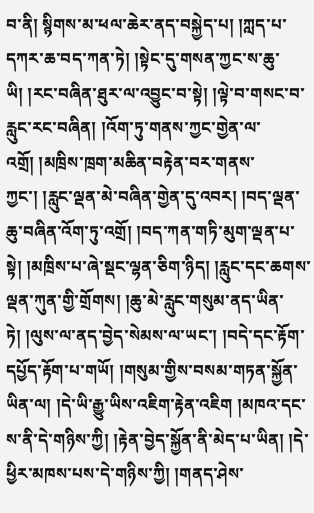བ་ནི། སྙིགས་མ་ཕལ་ཆེར་ནད་བསྐྱེད་པ། །ཀླད་པ་དཀར་ཆ་བད་ཀན་ཏེ། །སྟེང་དུ་གསན་ཀྱང་ས་ཆུ་ཡི། །རང་བཞིན་ཐུར་ལ་འབྱུང་བ་སྟེ། །ལྟེ་བ་གསང་བ་རླུང་རང་བཞིན། །འོག་ཏུ་གནས་ཀྱང་གྱེན་ལ་འགྲོ། །མཁྲིས་ཁྲག་མཆིན་བརྟེན་བར་གནས་ཀྱང་། །རླུང་ལྡན་མེ་བཞིན་གྱེན་དུ་འབར། །བད་ལྡན་ཆུ་བཞིན་འོག་ཏུ་འགྲོ། །བད་ཀན་གཏི་མུག་ལྡན་པ་སྟེ། །མཁྲིས་པ་ཞེ་སྡང་ལྷན་ཅིག་ཉིད། །རླུང་དང་ཆགས་ལྡན་ཀུན་གྱི་གྲོགས། །ཆུ་མེ་རླུང་གསུམ་ནད་ཡིན་ཏེ། །ལུས་ལ་ནད་བྱེད་སེམས་ལ་ཡང་། །བདེ་དང་རྟོག་དཔྱོད་རྟོག་པ་གཡོ། །གསུམ་གྱིས་བསམ་གཏན་སྐྱོན་ཡིན་ལ། །དེ་ཡི་རྒྱུ་ཡིས་འཇིག་རྟེན་འཇིག །མཁའ་དང་ས་ནི་དེ་གཉིས་ཀྱི། །རྟེན་བྱེད་སྐྱོན་ནི་མེད་པ་ཡིན། །དེ་ཕྱིར་མཁས་པས་དེ་གཉིས་ཀྱི། །གནད་ཤེས་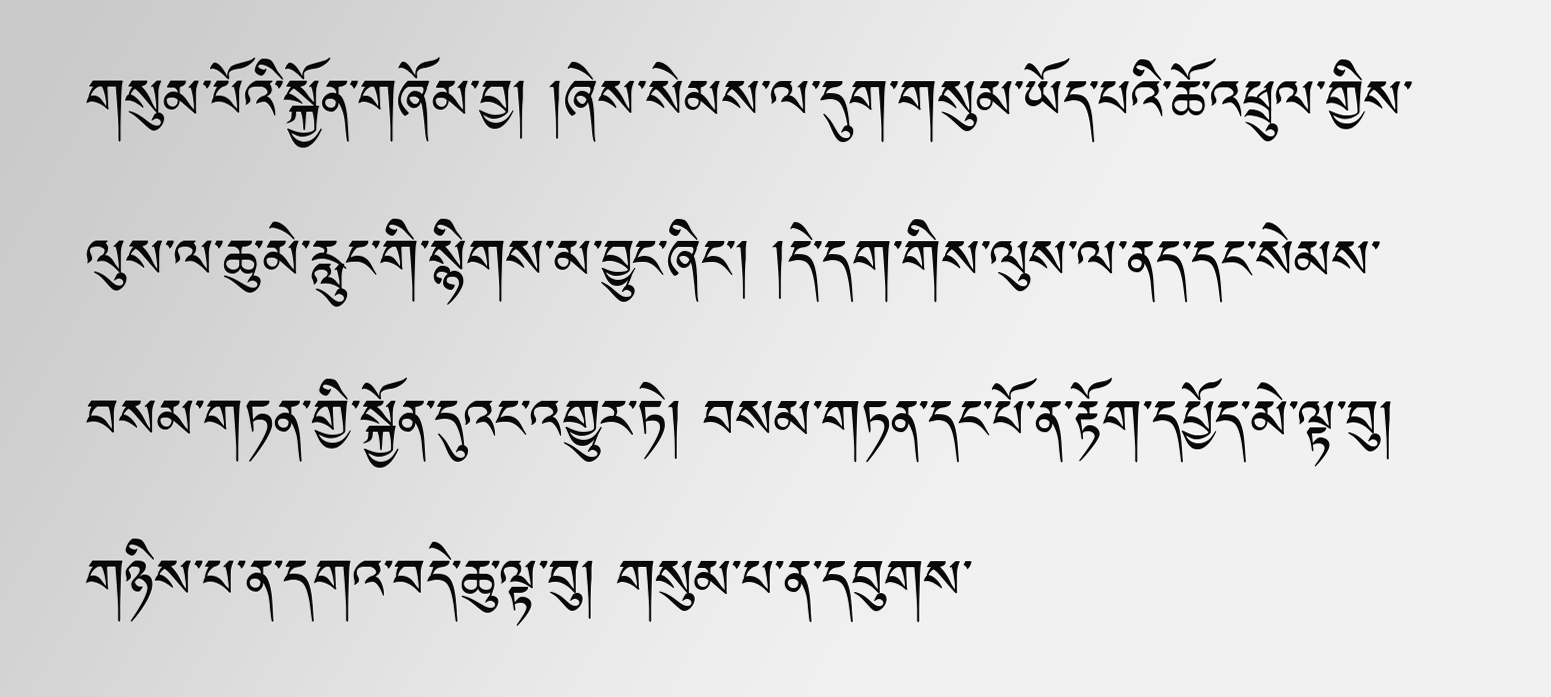གསུམ་པོའི་སྐྱོན་གཞོམ་བྱ། །ཞེས་སེམས་ལ་དུག་གསུམ་ཡོད་པའི་ཆོ་འཕྲུལ་གྱིས་ལུས་ལ་ཆུ་མེ་རླུང་གི་སྙིགས་མ་བྱུང་ཞིང་། །དེ་དག་གིས་ལུས་ལ་ནད་དང་སེམས་བསམ་གཏན་གྱི་སྐྱོན་དུའང་འགྱུར་ཏེ། བསམ་གཏན་དང་པོ་ན་རྟོག་དཔྱོད་མེ་ལྟ་བུ། གཉིས་པ་ན་དགའ་བདེ་ཆུ་ལྟ་བུ། གསུམ་པ་ན་དབུགས་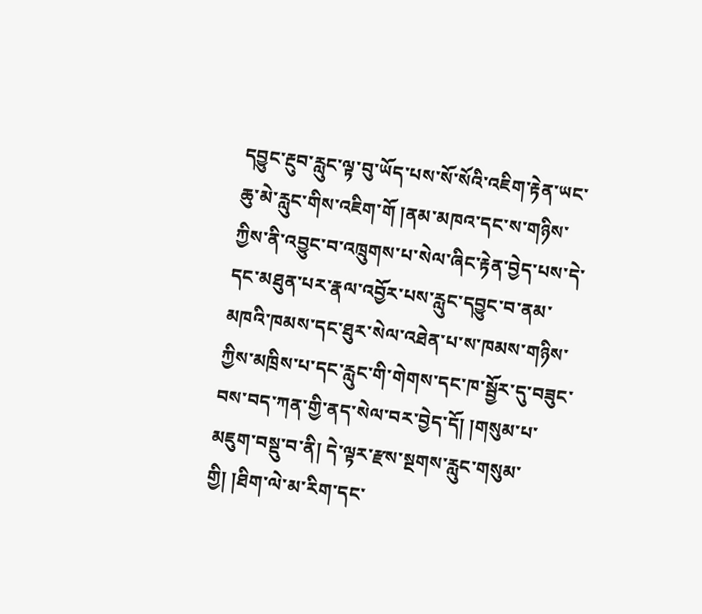དབྱུང་རྔུབ་རླུང་ལྟ་བུ་ཡོད་པས་སོ་སོའི་འཇིག་རྟེན་ཡང་ཆུ་མེ་རླུང་གིས་འཇིག་གོ །ནམ་མཁའ་དང་ས་གཉིས་ཀྱིས་ནི་འབྱུང་བ་འཁྲུགས་པ་སེལ་ཞིང་རྟེན་བྱེད་པས་དེ་དང་མཐུན་པར་རྣལ་འབྱོར་པས་རླུང་དབྱུང་བ་ནམ་མཁའི་ཁམས་དང་ཐུར་སེལ་འཐེན་པ་ས་ཁམས་གཉིས་ཀྱིས་མཁྲིས་པ་དང་རླུང་གི་གེགས་དང་ཁ་སྦྱོར་དུ་བཟུང་བས་བད་ཀན་གྱི་ནད་སེལ་བར་བྱེད་དོ། །གསུམ་པ་མཇུག་བསྡུ་བ་ནི། དེ་ལྟར་རྫས་སྔགས་རླུང་གསུམ་གྱི། །ཐིག་ལེ་མ་རིག་དང་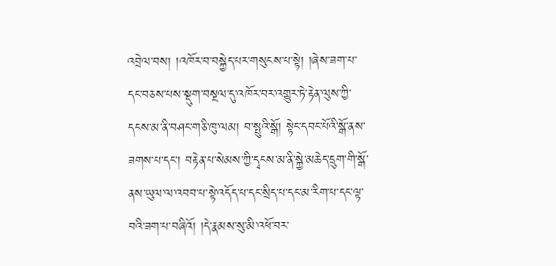འབྲེལ་བས། །འཁོར་བ་བསྐྱེད་པར་གསུངས་པ་སྟེ། །ཞེས་ཟག་པ་དང་བཅས་པས་སྡུག་བསྔལ་དུ་འཁོར་བར་འགྱུར་ཏེ་རྟེན་ལུས་ཀྱི་དངས་མ་ནི་བཤང་གཅི་ཁུ་ལམ། བ་སྤུའི་སྒོ། སྟེང་དབང་པོའི་སྒོ་ནས་ཟགས་པ་དང་། བརྟེན་པ་སེམས་ཀྱི་དྭངས་མ་ནི་སྐྱེ་མཆེད་དྲུག་གི་སྒོ་ནས་ཡུལ་ལ་འབབ་པ་སྟེ་འདོད་པ་དང་སྲིད་པ་དང་མ་རིག་པ་དང་ལྟ་བའི་ཟག་པ་བཞིའོ། །དེ་རྣམས་སུ་མི་འཕོ་བར་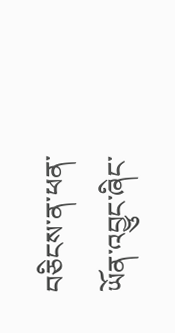བཅིངས་ན་ཕན་ཡོན་འབྱུང་ཞིང་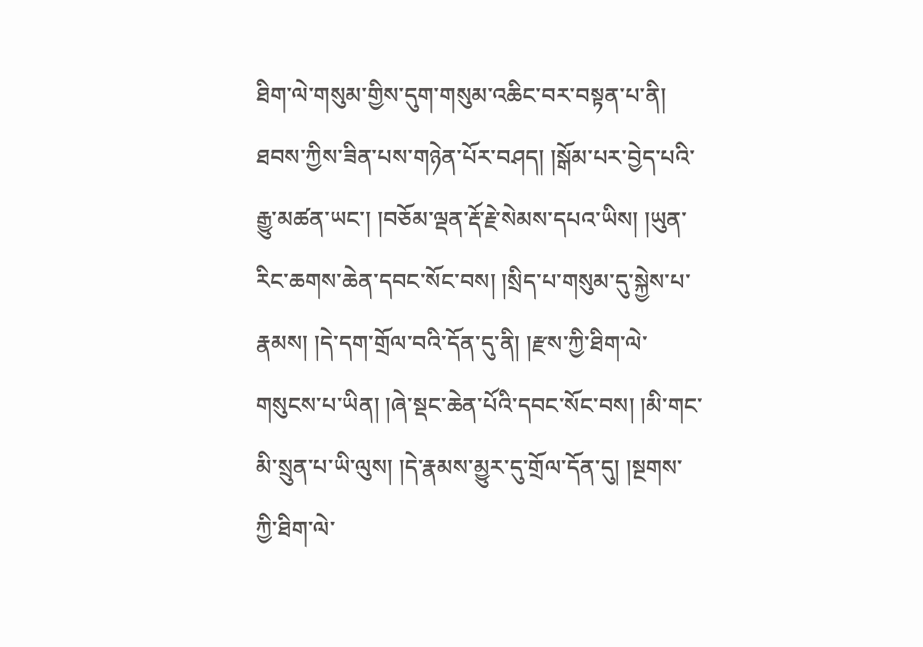ཐིག་ལེ་གསུམ་གྱིས་དུག་གསུམ་འཆིང་བར་བསྟན་པ་ནི། ཐབས་ཀྱིས་ཟིན་པས་གཉེན་པོར་བཤད། །སྒོམ་པར་བྱེད་པའི་རྒྱུ་མཚན་ཡང་། །བཅོམ་ལྡན་རྡོ་རྗེ་སེམས་དཔའ་ཡིས། །ཡུན་རིང་ཆགས་ཆེན་དབང་སོང་བས། །སྲིད་པ་གསུམ་དུ་སྐྱེས་པ་རྣམས། །དེ་དག་གྲོལ་བའི་དོན་དུ་ནི། །རྫས་ཀྱི་ཐིག་ལེ་གསུངས་པ་ཡིན། །ཞེ་སྡང་ཆེན་པོའི་དབང་སོང་བས། །མི་གང་མི་སྲུན་པ་ཡི་ལུས། །དེ་རྣམས་མྱུར་དུ་གྲོལ་དོན་དུ། །སྔགས་ཀྱི་ཐིག་ལེ་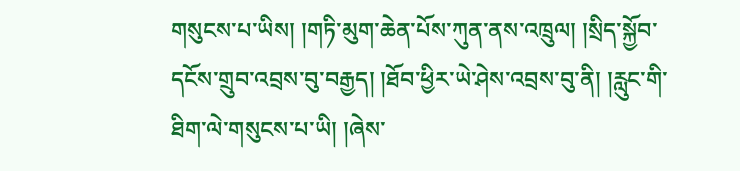གསུངས་པ་ཡིས། །གཏི་མུག་ཆེན་པོས་ཀུན་ནས་འཁྲུལ། །སྲིད་སྐྱོབ་དངོས་གྲུབ་འབྲས་བུ་བརྒྱད། །ཐོབ་ཕྱིར་ཡེ་ཤེས་འབྲས་བུ་ནི། །རླུང་གི་ཐིག་ལེ་གསུངས་པ་ཡི། །ཞེས་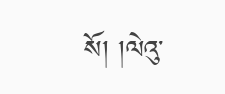སོ། །ལེའུ་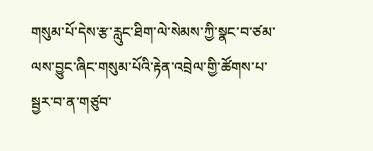གསུམ་པོ་དེས་རྩ་རླུང་ཐིག་ལེ་སེམས་ཀྱི་སྣང་བ་ཙམ་ལས་བྱུང་ཞིང་གསུམ་པོའི་རྟེན་འབྲེལ་གྱི་ཚོགས་པ་སྦྱར་བ་ན་གཙུབ་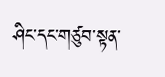ཤིང་དང་གཙུབ་སྟན་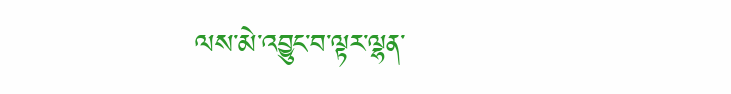ལས་མེ་འབྱུང་བ་ལྟར་ལྷན་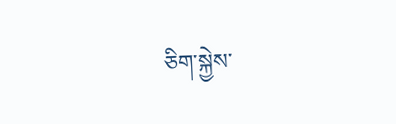ཅིག་སྐྱེས་